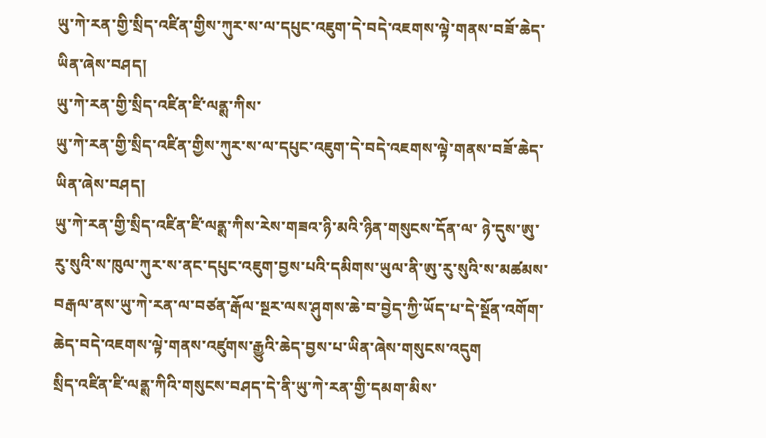ཡུ་ཀེ་རན་གྱི་སྲིད་འཛིན་གྱིས་ཀུར་ས་ལ་དཔུང་འཇུག་དེ་བདེ་འཇགས་ལྟེ་གནས་བཟོ་ཆེད་ཡིན་ཞེས་བཤད།
ཡུ་ཀེ་རན་གྱི་སྲིད་འཛིན་ཛི་ལནྶ་ཀིས་
ཡུ་ཀེ་རན་གྱི་སྲིད་འཛིན་གྱིས་ཀུར་ས་ལ་དཔུང་འཇུག་དེ་བདེ་འཇགས་ལྟེ་གནས་བཟོ་ཆེད་ཡིན་ཞེས་བཤད།
ཡུ་ཀེ་རན་གྱི་སྲིད་འཛིན་ཛི་ལནྶ་ཀིས་རེས་གཟའ་ཉི་མའི་ཉིན་གསུངས་དོན་ལ་ ཉེ་དུས་ཨུ་རུ་སུའི་ས་ཁུལ་ཀུར་ས་ནང་དཔུང་འཇུག་བྱས་པའི་དམིགས་ཡུལ་ནི་ཨུ་རུ་སུའི་ས་མཚམས་བརྒལ་ནས་ཡུ་ཀེ་རན་ལ་བཙན་རྒོལ་སྔར་ལས་ཤུགས་ཆེ་བ་བྱེད་ཀྱི་ཡོད་པ་དེ་སྔོན་འགོག་ཆེད་བདེ་འཇགས་ལྟེ་གནས་འཛུགས་རྒྱུའི་ཆེད་བྱས་པ་ཡིན་ཞེས་གསུངས་འདུག
སྲིད་འཛིན་ཛི་ལནྶ་ཀིའི་གསུངས་བཤད་དེ་ནི་ཡུ་ཀེ་རན་གྱི་དམག་མིས་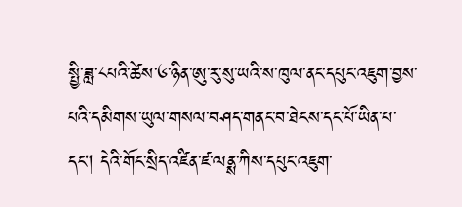སྤྱི་ཟླ་༨པའི་ཚེས་༦་ཉིན་ཨུ་རུ་སུ་ཡའི་ས་ཁུལ་ནང་དཔུང་འཇུག་བྱས་པའི་དམིགས་ཡུལ་གསལ་བཤད་གནང་བ་ཐེངས་དང་པོ་ཡིན་པ་དང། དེའི་གོང་སྲིད་འཛིན་ཛ་ལནྶ་ཀིས་དཔུང་འཇུག་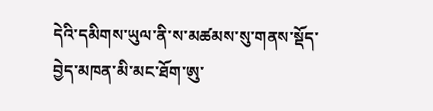དེའི་དམིགས་ཡུལ་ནི་ས་མཚམས་སུ་གནས་སྡོད་བྱེད་མཁན་མི་མང་ཐོག་ཨུ་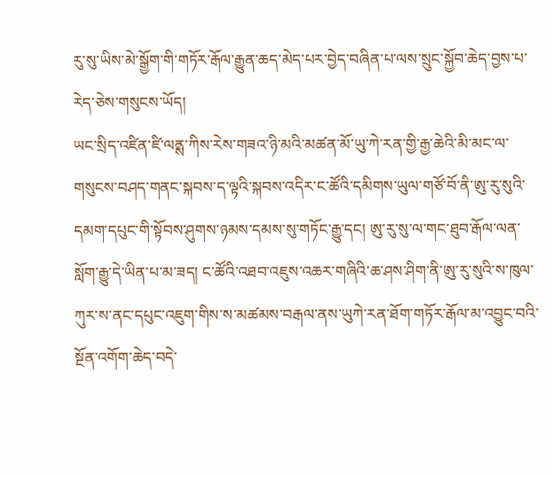རུ་སུ་ཡིས་མེ་སྒྱོག་གི་གཏོར་རྒོལ་རྒྱུན་ཆད་མེད་པར་བྱེད་བཞིན་པ་ལས་སྲུང་སྐྱོབ་ཆེད་བྱས་པ་རེད་ཅེས་གསུངས་ཡོད།
ཡང་སྲིད་འཛིན་ཛི་ལནྶ་ཀིས་རེས་གཟའ་ཉི་མའི་མཚན་མོ་ཡུ་ཀེ་རན་གྱི་རྒྱ་ཆེའི་མི་མང་ལ་གསུངས་བཤད་གནང་སྐབས་ད་ལྟའི་སྐབས་འདིར་ང་ཚོའི་དམིགས་ཡུལ་གཙོ་བོ་ནི་ཨུ་རུ་སུའི་དམག་དཔུང་གི་སྟོབས་ཤུགས་ཉམས་དམས་སུ་གཏོང་རྒྱུ་དང། ཨུ་རུ་སུ་ལ་གང་ཐུབ་རྒོལ་ལན་སློག་རྒྱུ་དེ་ཡིན་པ་མ་ཟད། ང་ཚོའི་འཐབ་འཇུས་འཆར་གཞིའི་ཆ་ཤས་ཤིག་ནི་ཨུ་རུ་སུའི་ས་ཁུལ་ཀུར་ས་ནང་དཔུང་འཇུག་གིས་ས་མཚམས་བརྒལ་ནས་ཡུཀེ་རན་ཐོག་གཏོར་རྒོལ་མ་འབྱུང་བའི་སྔོན་འགོག་ཆེད་བདེ་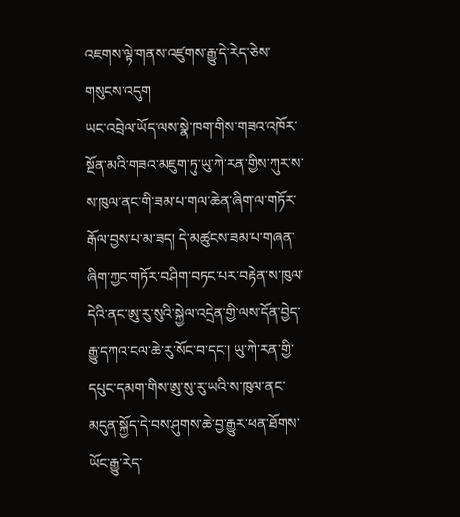འཇགས་ལྟེ་གནས་འཛུགས་རྒྱུ་དེ་རེད་ཅེས་གསུངས་འདུག
ཡང་འབྲེལ་ཡོད་ལས་སྣེ་ཁག་གིས་གཟའ་འཁོར་སྔོན་མའི་གཟའ་མཇུག་ཏུ་ཡུ་ཀེ་རན་གྱིས་ཀུར་ས་ས་ཁུལ་ནང་གི་ཟམ་པ་གལ་ཆེན་ཞིག་ལ་གཏོར་རྒོལ་བྱས་པ་མ་ཟད། དེ་མཚུངས་ཟམ་པ་གཞན་ཞིག་ཀྱང་གཏོར་བཤིག་བཏང་པར་བརྟེན་ས་ཁུལ་དེའི་ནང་ཨུ་རུ་སུའི་སྐྱེལ་འདྲེན་གྱི་ལས་དོན་བྱེད་རྒྱུ་དཀའ་ངལ་ཆེ་རུ་སོང་བ་དང་། ཡུ་ཀེ་རན་གྱི་དཔུང་དམག་གིས་ཨུ་སུ་རུ་ཡའི་ས་ཁུལ་ནང་མདུན་སྐྱོད་དེ་བས་ཤུགས་ཆེ་བྱ་རྒྱུར་ཕན་ཐོགས་ཡོང་རྒྱུ་རེད་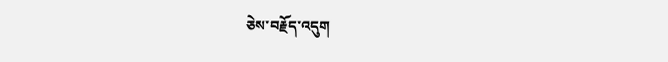ཅེས་བརྗོད་འདུག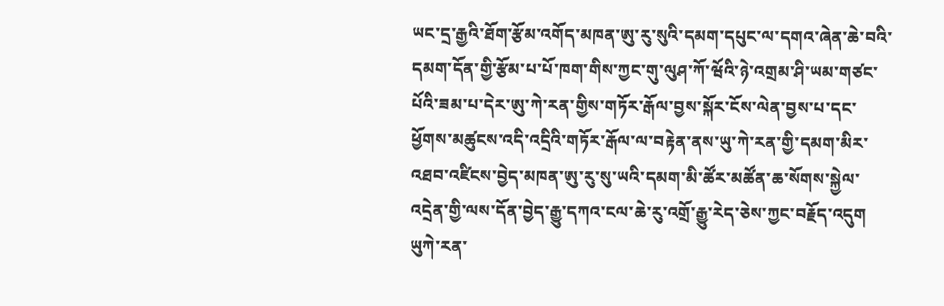ཡང་དྲ་རྒྱའི་ཐོག་རྩོམ་འགོད་མཁན་ཨུ་རུ་སུའི་དམག་དཔུང་ལ་དགའ་ཞེན་ཆེ་བའི་དམག་དོན་གྱི་རྩོམ་པ་པོ་ཁག་གིས་ཀྱང་གུ་ལུཤ་ཀོ་ཝོའི་ཉེ་འགྲམ་ཤི་ཡམ་གཙང་པོའི་ཟམ་པ་དེར་ཨུ་ཀེ་རན་གྱིས་གཏོར་རྒོལ་བྱས་སྐོར་ངོས་ལེན་བྱས་པ་དང་ཕྱོགས་མཚུངས་འདི་འདྲིའི་གཏོར་རྒོལ་ལ་བརྟེན་ནས་ཡུ་ཀེ་རན་གྱི་དམག་མིར་འཐབ་འཛིངས་བྱེད་མཁན་ཨུ་རུ་སུ་ཡའི་དམག་མི་ཚོར་མཚོན་ཆ་སོགས་སྐྱེལ་འདྲེན་གྱི་ལས་དོན་བྱེད་རྒྱུ་དཀའ་ངལ་ཆེ་རུ་འགྲོ་རྒྱུ་རེད་ཅེས་ཀྱང་བརྗོད་འདུག
ཡུཀེ་རན་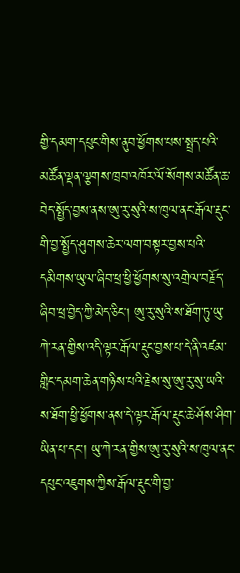གྱི་དམག་དཔུང་གིས་ནུབ་ཕྱོགས་པས་སྤྲད་པའི་མཚོན་ལྡན་ལྕགས་ཁྲབ་འཁོར་ལོ་སོགས་མཚོན་ཆ་བེད་སྤྱོད་བྱས་ནས་ཨུ་རུ་སུའི་ས་ཁུལ་ནང་རྒོལ་རྡུང་གི་བྱ་སྤྱོད་ཤུགས་ཆེར་ལག་བསྟར་བྱས་པའི་དམིགས་ཡུལ་ཞིབ་ཕྲ་ཕྱི་ཕྱོགས་སུ་འགྲེལ་བརྗོད་ཞིབ་ཕྲ་བྱེད་ཀྱི་མེད་ཅིང། ཨུ་རུ་སུའི་ས་ཐོག་ཏུ་ཡུ་ཀེ་རན་གྱིས་འདི་ལྟར་རྒོལ་རྡུང་བྱས་པ་དེ་ནི་འཛམ་གླིང་དམག་ཆེན་གཉིས་པའི་རྗེས་སུ་ཨུ་རུ་སུ་ཡའི་ས་ཐོག་ཕྱི་ཕྱོགས་ནས་དེ་ལྟར་རྒོལ་རྡུང་ཆེ་ཤོས་ཤིག་ཡིན་པ་དང་། ཡུ་ཀེ་རན་གྱིས་ཨུ་རུ་སུའི་ས་ཁུལ་ནང་དཔུང་འཇུགས་ཀྱིས་རྒོལ་རྡུང་གི་བྱ་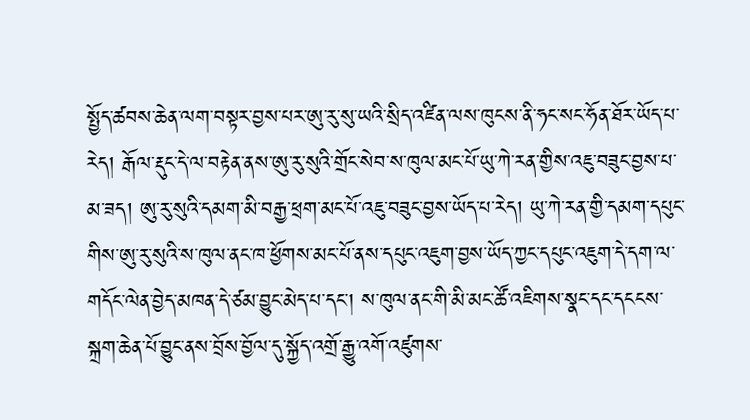སྤྱོད་ཚབས་ཆེན་ལག་བསྟར་བྱས་པར་ཨུ་རུ་སུ་ཡའི་སྲིད་འཛིན་ལས་ཁུངས་ནི་ཧང་སང་ཧོན་ཐོར་ཡོད་པ་རེད། རྒོལ་རྡུང་དེ་ལ་བརྟེན་ནས་ཨུ་རུ་སུའི་གྲོང་སེབ་ས་ཁུལ་མང་པོ་ཡུ་ཀེ་རན་གྱིས་འཇུ་བཟུང་བྱས་པ་མ་ཟད། ཨུ་རུ་སུའི་དམག་མི་བརྒྱ་ཕྲག་མང་པོ་འཇུ་བཟུང་བྱས་ཡོད་པ་རེད། ཡུ་ཀེ་རན་གྱི་དམག་དཔུང་གིས་ཨུ་རུ་སུའི་ས་ཁུལ་ནང་ཁ་ཕྱོགས་མང་པོ་ནས་དཔུང་འཇུག་བྱས་ཡོད་ཀྱང་དཔུང་འཇུག་དེ་དག་ལ་གདོང་ལེན་བྱེད་མཁན་དེ་ཙམ་བྱུང་མེད་པ་དང་། ས་ཁུལ་ནང་གི་མི་མང་ཚོ་འཇིགས་སྣང་དང་དངངས་སྐྲག་ཆེན་པོ་བྱུང་ནས་བྲོས་བྱོལ་དུ་སྐྱོད་འགྲོ་རྒྱུ་འགོ་འཛུགས་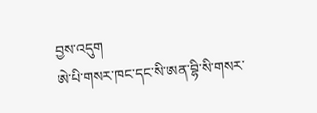བྱས་འདུག
ཨེ་པི་གསར་ཁང་དང་སི་ཨན་བྷི་སི་གསར་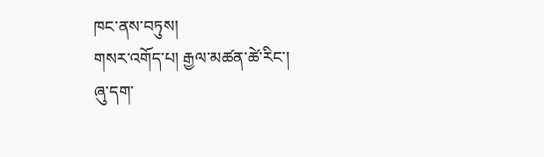ཁང་ནས་བཏུས།
གསར་འགོད་པ། རྒྱལ་མཚན་ཚེ་རིང་།
ཞུ་དག་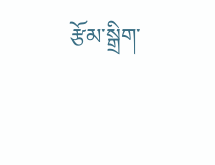རྩོམ་སྒྲིག་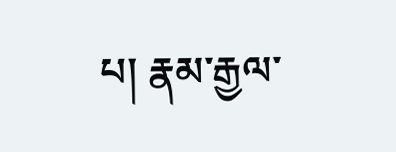པ། རྣམ་རྒྱལ་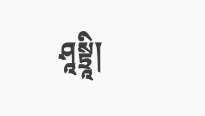ཤཱསྟྲཱི།